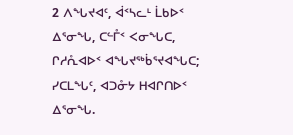2 ᐱᖓᔪᐊᑦ, ᐋᑉᓴᓚᒻ ᒫᑲᐅᑉ ᐃᕐᓂᖓ, ᑕᓪᒤᑉ ᐸᓂᖓᑕ, ᒋᓱᕅᐊᐅᑉ ᐊᖓᔪᖅᑳᕐᔪᐊᖓᑕ; ᓯᑕᒪᖓᑦ, ᐊᑐᓁᔭ ᕼᐊᒋᑎᐅᑉ ᐃᕐᓂᖓ.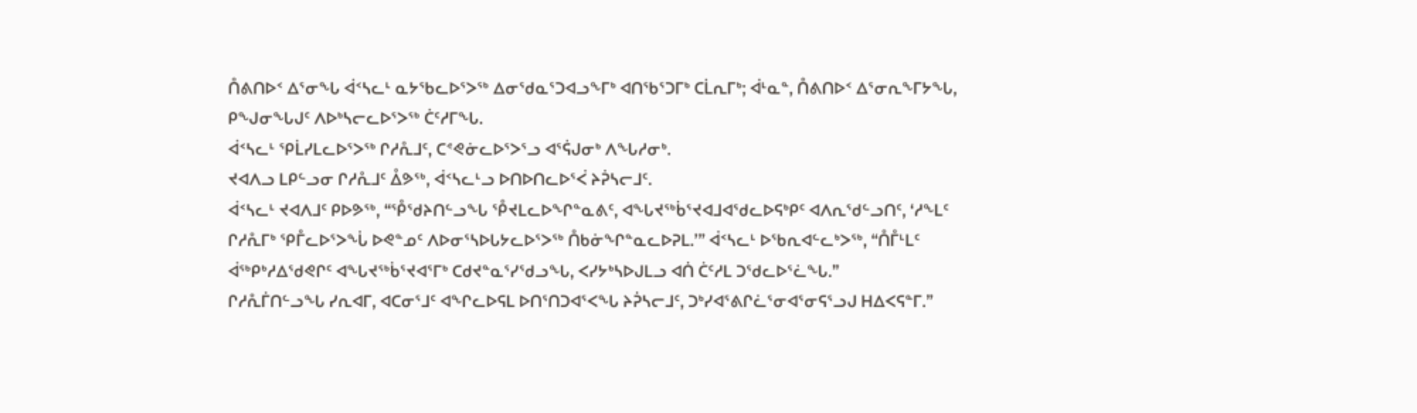ᑍᕕᑎᐅᑉ ᐃᕐᓂᖓ ᐋᑉᓴᓚᒻ ᓇᔭᖃᓚᐅᕐᐳᖅ ᐃᓂᖁᓇᕐᑐᐊᓗᖕᒥᒃ ᐊᑎᖃᕐᑐᒥᒃ ᑕᒫᕆᒥᒃ; ᐋᒻᓇᓐ, ᑍᕕᑎᐅᑉ ᐃᕐᓂᕆᖕᒥᔭᖓ, ᑭᖑᓂᖓᒍᑦ ᐱᐅᒃᓴᓕᓚᐅᕐᐳᖅ ᑖᑦᓱᒥᖓ.
ᐋᑉᓴᓚᒻ ᕿᒫᓯᒪᓚᐅᕐᐳᖅ ᒋᓱᕅᒧᑦ, ᑕᕝᕙᓃᓚᐅᕐᐳᕐᓗ ᐊᕐᕌᒍᓂᒃ ᐱᖓᓱᓂᒃ.
ᔪᐊᐱᓗ ᒪᑭᓪᓗᓂ ᒋᓱᕅᒧᑦ ᐂᕗᖅ, ᐋᑉᓴᓚᒻᓗ ᐅᑎᐅᑎᓚᐅᕐᐹ ᔨᕉᓴᓕᒧᑦ.
ᐋᑉᓴᓚᒻ ᔪᐊᐱᒧᑦ ᑭᐅᕗᖅ, “ᕾᖁᔨᑎᓪᓗᖓ ᕾᔪᒪᓚᐅᖏᓐᓇᕕᑦ, ᐊᖓᔪᖅᑳᕐᔪᐊᒧᐊᖁᓚᐅᕋᒃᑭᑦ ᐊᐱᕆᖁᓪᓗᑎᑦ, ‘ᓱᖕᒪᑦ ᒋᓱᕅᒥᒃ ᕿᒤᓚᐅᕐᐳᖔ ᐅᕙᓐᓄᑦ ᐱᐅᓂᕐᓴᐅᒐᔭᓚᐅᕐᐳᖅ ᑍᑲᓃᖏᓐᓇᓚᐅᕈᒪ.’” ᐋᑉᓴᓚᒻ ᐅᖃᕆᐊᓪᓚᒃᐳᖅ, “ᑍᒤᒻᒪᑦ ᐋᖅᑭᒃᓱᐃᖁᕙᒋᑦ ᐊᖓᔪᖅᑳᕐᔪᐊᕐᒥᒃ ᑕᑯᔪᓐᓇᕐᓯᖁᓗᖓ, ᐸᓯᔭᒃᓴᐅᒍᒪᓗ ᐊᑏ ᑖᑦᓱᒪ ᑐᖁᓚᐅᕐᓛᖓ.”
ᒋᓱᕅᒦᑎᓪᓗᖓ ᓯᕆᐊᒥ, ᐊᑕᓂᕐᒧᑦ ᐊᖏᓚᐅᕋᒪ ᐅᑎᕐᑎᑐᐊᕐᐸᖓ ᔨᕉᓴᓕᒧᑦ, ᑐᒃᓯᐊᕐᕕᒋᓛᕐᓂᐊᕐᓂᕋᕐᓗᒍ ᕼᐃᐸᕋᓐᒥ.”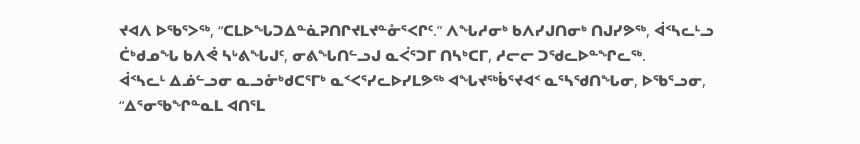ᔪᐊᐱ ᐅᖃᕐᐳᖅ, “ᑕᒪᐅᖓᑐᐃᓐᓈᕈᑎᒋᔪᒪᔪᓐᓁᕐᐸᒋᑦ.” ᐱᖓᓱᓂᒃ ᑲᐱᓯᒍᑎᓂᒃ ᑎᒍᓯᕗᖅ, ᐋᑉᓴᓚᒻᓗ ᑖᒃᑯᓄᖓ ᑲᐱᕚ ᓴᒡᕕᖓᒍᑦ, ᓂᕕᖓᑎᓪᓗᒍ ᓇᐹᕐᑐᒥ ᑎᓴᒃᑕᒥ, ᓱᓕᓕ ᑐᖁᓚᐅᓐᖏᓚᖅ.
ᐋᑉᓴᓚᒻ ᐃᓅᓪᓗᓂ ᓇᓗᓁᒃᑯᑕᕐᒥᒃ ᓇᑉᐸᕐᓯᓚᐅᓯᒪᕗᖅ ᐊᖓᔪᖅᑳᕐᔪᐊᑉ ᓇᕐᓴᖁᑎᖓᓂ, ᐅᖃᕐᓗᓂ, “ᐃᕐᓂᖃᖏᓐᓇᒪ ᐊᑎᕐᒪ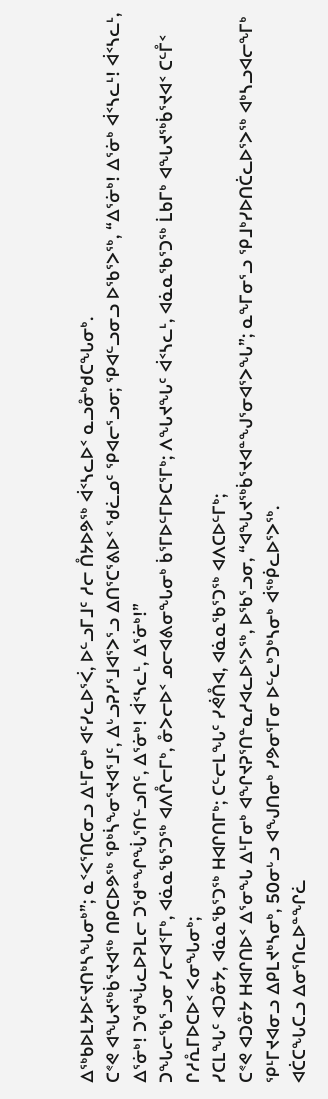ᐃᖅᑲᐅᒪᔭᐅᑦᔪᑎᒃᓴᖓᓂᒃ”; ᓇᑉᐸᕐᑎᑕᓂᓗ ᐃᒻᒥᓂᒃ ᐊᑦᓯᓚᐅᕐᐹ, ᐅᓪᓗᒥᒧᑦ ᓱᓕ ᑍᔭᐅᕗᖅ ᐋᑉᓴᓚᐅᑉ ᓇᓗᓁᒃᑯᑕᖓᓂᒃ.
ᑕᕝᕙ ᐊᖓᔪᖅᑳᕐᔪᐊᖅ ᑎᑭᑕᐅᕗᖅ ᕿᒃᓵᖕᓂᕐᔪᐊᕐᒧᑦ, ᐃᒡᓗᕈᓯᕐᒧᐊᕐᐳᕐᓗ ᐃᑎᕐᑕᕐᕕᐅᑉ ᖁᓛᓄᑦ ᕿᐊᓕᕐᓗᓂ; ᕿᐊᓪᓗᓂᓗ ᐅᖃᕐᐳᖅ, “ᐃᕐᓃᒃ! ᐃᕐᓃᒃ ᐋᑉᓴᓚᒻ! ᐋᑉᓴᓚᒻ, ᐃᕐᓃᒃ! ᑐᖁᖔᓚᐅᕈᒪᓕ ᑐᖁᓐᖏᖔᕐᑎᓪᓗᑎᑦ, ᐃᕐᓃᒃ! ᐋᑉᓴᓚᒻ, ᐃᕐᓃᒃ!”
ᑐᖓᓕᖃᕐᓗᓂ ᓯᓕᐊᑉᒥᒃ, ᐊᓈᓇᖃᕐᑐᖅ ᐊᐱᒊᓕᒥᒃ, ᓁᐳᓕᐅᑉ ᓄᓕᐊᕕᓂᖓᓂᒃ ᑳᕐᒥᐅᓪᒥᐅᑕᕐᒥᒃ; ᐱᖓᔪᖓᑦ ᐋᑉᓴᓚᒻ, ᐊᓈᓇᖃᕐᑐᖅ ᒫᑲᒥᒃ ᐊᖓᔪᖅᑳᕐᔪᐊᑉ ᑕᓪᒤᑉ ᒋᓱᕅᒥᐅᑕᐅᑉ ᐸᓂᖓᓂᒃ;
ᓯᑕᒪᖓᑦ ᐊᑐᓁᔭ, ᐊᓈᓇᖃᕐᑐᖅ ᕼᐊᒋᑎᒥᒃ; ᑕᓪᓕᒪᖓᑦ ᓯᕚᑍᐊ, ᐊᓈᓇᖃᕐᑐᖅ ᐊᐱᑕᐅᓪᒥᒃ;
ᑕᕝᕙ ᐊᑐᓁᔭ ᕼᐊᒋᑎᐅᑉ ᐃᕐᓂᖓ ᐃᒻᒥᓂᒃ ᐊᖏᔪᕈᕐᑎᓐᓇᓱᐊᓚᐅᕐᐳᖅ, ᐅᖃᕐᓗᓂ, “ᐊᖓᔪᖅᑳᕐᔪᐊᓐᖑᕐᓂᐊᕐᐳᖓ”; ᓇᖕᒥᓂᕐᓗ ᕿᒧᒃᓯᐅᑎᑖᓚᐅᕐᐳᖅ ᐊᒃᓴᓗᐊᓕᖕᒥᒃ ᕿᒻᒥᔪᐊᓂᓗ ᐃᑭᒪᔪᒃᓴᓂᒃ, 50ᓂᒡᓗ ᐊᖑᑎᓂᒃ ᓯᕗᓂᕐᒥᓂ ᐅᓪᓚᒃᑐᒃᓴᓂᒃ ᐋᖅᑮᓚᐅᕐᐳᖅ.
ᐊᑖᑕᖓᑕᓗ ᐃᓂᕐᑎᓚᐅᓐᖏᓛ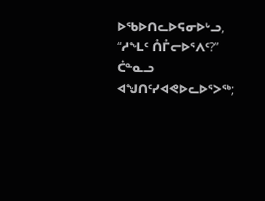ᐅᖃᐅᑎᓚᐅᕋᓂᐅᒡᓗ, “ᓱᖕᒪᑦ ᑍᒤᓕᐅᕐᐱᑦ?” ᑖᓐᓇᓗ ᐊᖑᑎᑦᓯᐊᕙᐅᓚᐅᕐᐳᖅ;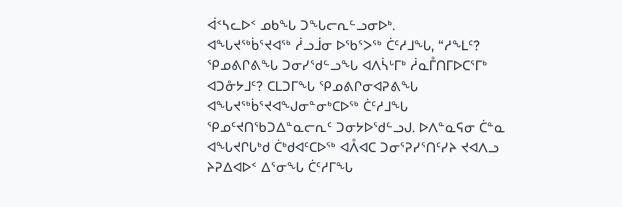ᐋᑉᓴᓚᐅᑉ ᓄᑲᖓ ᑐᖓᓕᕆᓪᓗᓂᐅᒃ.
ᐊᖓᔪᖅᑳᕐᔪᐊᖅ ᓲᓗᒨᓂ ᐅᖃᕐᐳᖅ ᑖᑦᓱᒧᖓ, “ᓱᖕᒪᑦ? ᕿᓄᕕᒋᕕᖓ ᑐᓂᓯᖁᓪᓗᖓ ᐊᐱᓵᒡᒥᒃ ᓲᓇᒤᑎᒥᐅᑕᕐᒥᒃ ᐊᑐᓁᔭᒧᑦ? ᑕᒪᑐᒥᖓ ᕿᓄᕕᒋᓂᐊᕈᕕᖓ ᐊᖓᔪᖅᑳᕐᔪᐊᖑᓂᓐᓂᒃᑕᐅᖅ ᑖᑦᓱᒧᖓ ᕿᓄᑦᔪᑎᖃᑐᐃᓐᓇᓕᕆᑦ ᑐᓂᔭᐅᖁᓪᓗᒍ. ᐅᐱᓐᓇᕋᓂ ᑖᓐᓇ ᐊᖓᔪᒋᒐᒃᑯ ᑖᒃᑯᐊᑦᑕᐅᖅ ᐊᐰᐊᑕ ᑐᓂᕐᕈᓯᕐᑎᑦᓯᔨ ᔪᐊᐱᓗ ᔨᕈᐃᐊᐅᑉ ᐃᕐᓂᖓ ᑖᑦᓱᒥᖓ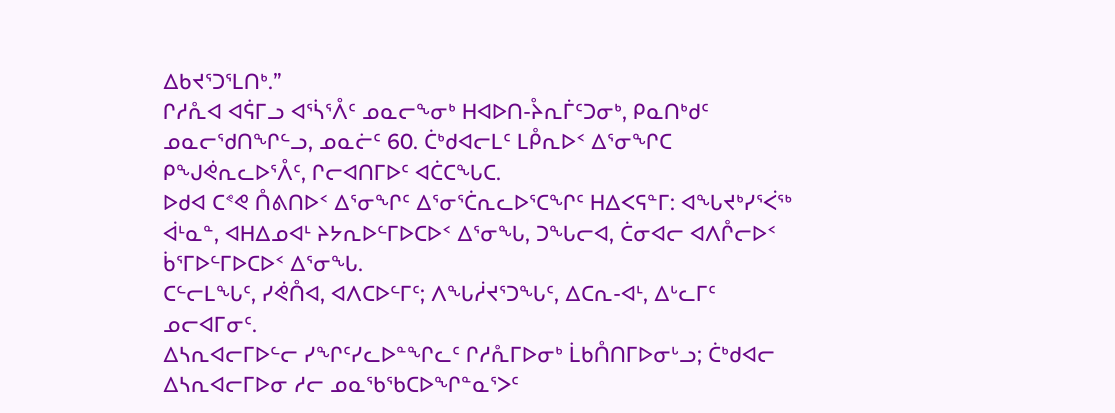ᐃᑲᔪᕐᑐᕐᒪᑎᒃ.”
ᒋᓱᕅᐊ ᐊᕌᒥᓗ ᐊᕐᓵᕐᐰᑦ ᓄᓇᓕᖕᓂᒃ ᕼᐊᐅᑎ-ᔧᕆᒦᑦᑐᓂᒃ, ᑭᓇᑎᒃᑯᑦ ᓄᓇᓕᖁᑎᖏᓪᓗ, ᓄᓇᓖᑦ 60. ᑖᒃᑯᐊᓕᒪᑦ ᒪᑬᕆᐅᑉ ᐃᕐᓂᖏᑕ ᑭᖑᕚᕆᓚᐅᕐᐰᑦ, ᒋᓕᐊᑎᒥᐅᑦ ᐊᑖᑕᖓᑕ.
ᐅᑯᐊ ᑕᕝᕙ ᑍᕕᑎᐅᑉ ᐃᕐᓂᖏᑦ ᐃᕐᓂᕐᑖᕆᓚᐅᕐᑕᖏᑦ ᕼᐃᐸᕋᓐᒥ: ᐊᖓᔪᒃᓯᕐᐹᖅ ᐋᒻᓇᓐ, ᐊᕼᐃᓄᐊᒻ ᔨᔭᕆᐅᓪᒥᐅᑕᐅᑉ ᐃᕐᓂᖓ, ᑐᖓᓕᐊ, ᑖᓂᐊᓕ ᐊᐱᒊᓕᐅᑉ ᑳᕐᒥᐅᓪᒥᐅᑕᐅᑉ ᐃᕐᓂᖓ.
ᑕᓪᓕᒪᖓᑦ, ᓯᕚᑍᐊ, ᐊᐱᑕᐅᓪᒥᑦ; ᐱᖓᓲᔪᕐᑐᖓᑦ, ᐃᑕᕆ-ᐊᒻ, ᐃᒡᓚᒥᑦ ᓄᓕᐊᒥᓂᑦ.
ᐃᓴᕆᐊᓕᒥᐅᓪᓕ ᓯᖏᑦᓯᓚᐅᓐᖏᓚᑦ ᒋᓱᕅᒥᐅᓂᒃ ᒫᑲᑍᑎᒥᐅᓂᒡᓗ; ᑖᒃᑯᐊᓕ ᐃᓴᕆᐊᓕᒥᐅᓂ ᓱᓕ ᓄᓇᖃᖃᑕᐅᖏᓐᓇᕐᐳᑦ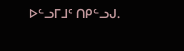ᐅᓪᓗᒥᒧᑦ ᑎᑭᓪᓗᒍ.